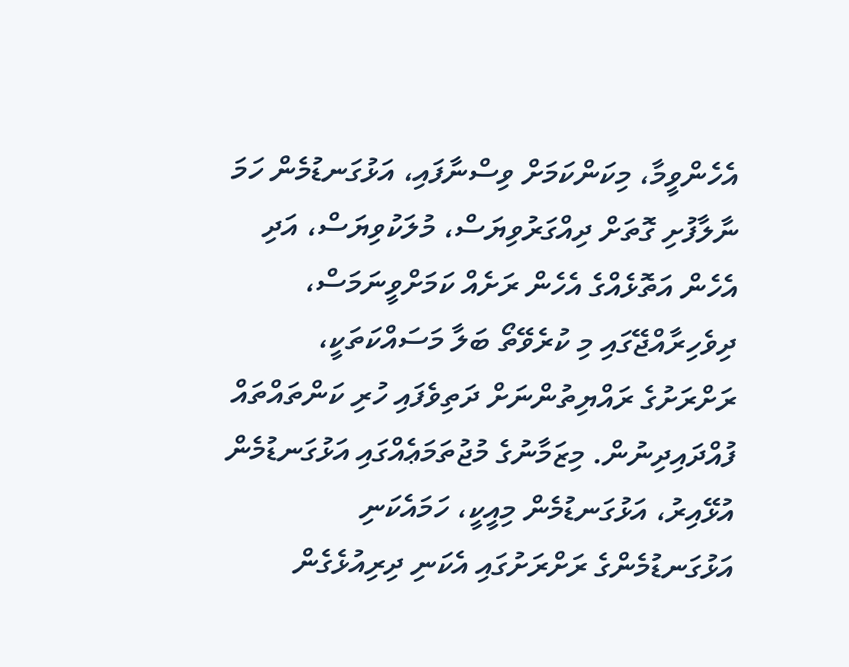އެހެންވީމާ، މިކަންކަމަށް ވިސްނާފައި، އަޅުގަނޑުމެން ހަމަ ނާލާފުށި ގޮތަށް ދިއްގަރުވިޔަސް، މުލަކުވިޔަސް، އަދި އެހެން އަތޮޅެއްގެ އެހެން ރަށެއް ކަމަށްވީނަމަސް، ދިވެހިރާއްޖޭގައި މި ކުރެވޭތޯ ބަލާ މަސައްކަތަކީ، ރަށްރަށުގެ ރައްޔިތުންނަށް ދަތިވެފައި ހުރި ކަންތައްތައް ފުއްދައިދިނުން. މިޒަމާނުގެ މުޖުތަމަޢެއްގައި އަޅުގަނޑުމެން އުޅޭއިރު، އަޅުގަނޑުމެން މިއީކީ، ހަމައެކަނި އަޅުގަނޑުމެންގެ ރަށްރަށުގައި އެކަނި ދިރިއުޅެގެން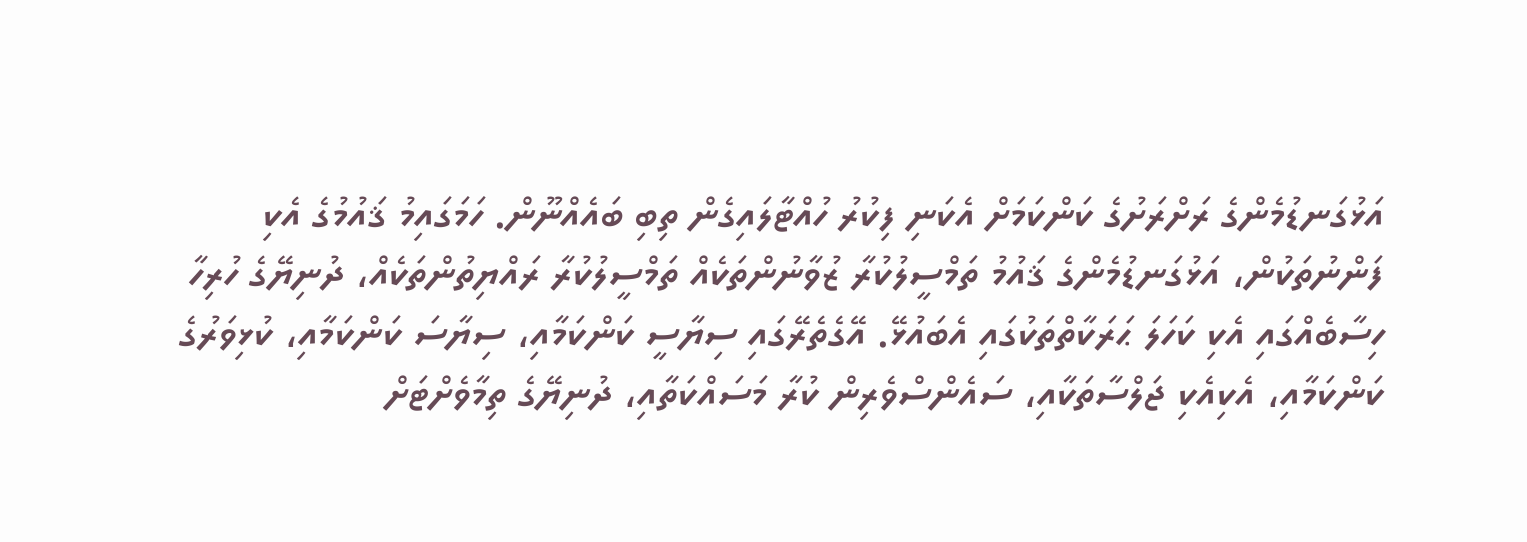އަޅުގަނޑުމެންގެ ރަށްރަށުގެ ކަންކަމަށް އެކަނި ފިކުރު ހުއްޓާލައިގެން ތިބި ބައެއްނޫން. ހަމަގައިމު ޤައުމުގެ އެކި ފަންނުތަކުން، އަޅުގަނޑުމެންގެ ޤައުމު ތަމްސީލުކުރާ ޒުވާނުންތަކެއް ތަމްސީލުކުރާ ރައްޔިތުންތަކެއް، ދުނިޔޭގެ ހުރިހާ ހިސާބެއްގައި އެކި ކަހަލަ ޙަރަކާތްތަކުގައި އެބައުޅޭ. އޭގެތެރޭގައި ސިޔާސީ ކަންކަމާއި، ސިޔާސަ ކަންކަމާއި، ކުޅިވަރުގެ ކަންކަމާއި، އެކިއެކި ޖަލްސާތަކާއި، ސައެންސްވެރިން ކުރާ މަސައްކަތާއި، ދުނިޔޭގެ ތިމާވެށްޓަށް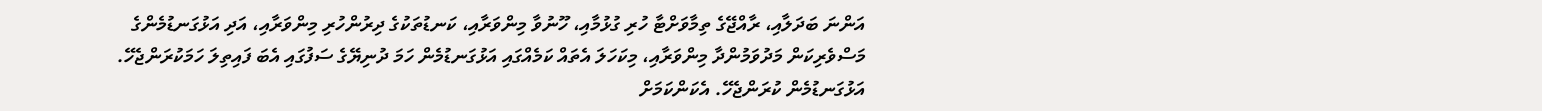އަންނަ ބަދަލާއި، ރާއްޖޭގެ ތިމާވަށްޓާ ހުރި ގުޅުމާއި، ހޫނުވާ މިންވަރާއި، ކަނޑުތަކުގެ ދިރުންހުރި މިންވަރާއި، އަދި އަޅުގަނޑުމެންގެ މަސްވެރިކަން މަދުވަމުންދާ މިންވަރާއި، މިކަހަލަ އެތައް ކަމެއްގައި އަޅުގަނޑުމެން ހަމަ ދުނިޔޭގެ ސަފުގައި އެބަ ފައިތިލަ ހަމަކުރަންޖެހޭ. އަޅުގަނޑުމެން ކުރަންޖެހޭ. އެކަންކަމަށް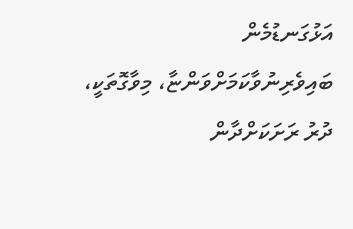އަޅުގަނޑުމެން ބައިވެރިނުވާކަމަށްވަންޏާ، މިވާގޮތަކީ، ދުރު ރަށަކަށްދާން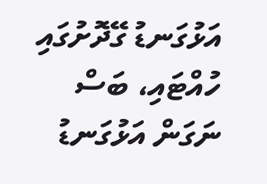އަޅުގަނޑު ގޭދޮށުގައި ހުއްޓައި، ބަސް ނަގަން އަޅުގަނޑު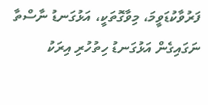ފަރުވާކުޑަވީމަ، މިވާގޮތަކީ، އަޅުގަނޑު ނާސްތާ ނަގައިގެން އަޅުގަނޑު ހިތުހުރި އިރަކު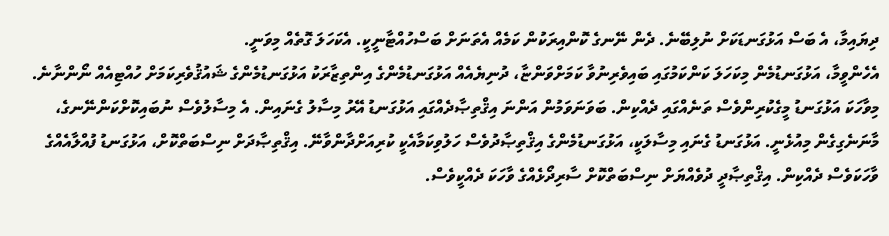ދިޔައިމާ، އެ ބަސް އަޅުގަނޑަކަށް ނުލިބޭނެ. ދެން ނޭނގެ ކޮންއިރަކުން ކަމެއް އެތަނަށް ބަސްހުއްޓާނީކީ. އެކަހަލަ ގޮތެއް މިވަނީ.
އެހެންވީމާ، އަޅުގަނޑުމެން މިކަހަލަ ކަންކަމުގައި ބައިވެރިނުވާ ކަމަށްވަންޏާ، ދުނިޔެއެއް އަޅުގަނޑުމެންގެ އިންތިޒާރަކު އަޅުގަނޑުމެންގެ ޝައުޤުވެރިކަމަށް ހުއްޓިއެއް ނޯންނާނެ. މިވާހަކަ އަޅުގަނޑު މީގެކުރިންވެސް ތަނެއްގައި ދެއްކިން. ބަވަނަވަމުން އަންނަ އިޤްތިޞާދެއްގައި އަޅުގަނޑު އޭރު މިސާލު ގެނައިން. އެ މިސާލުވެސް ނުބައިކޮށްކަންނޭނގެ، މާނަނެގިގެން މިއުޅެނީ. އަޅުގަނޑު ގެނައި މިސާލަކީ، އަޅުގަނޑުމެންގެ އިޤްތިޞާދުވެސް ހަލުވިކަމާއެކީ ކުރިއަށްދާންވާނޭ. އިޤްތިޞާދަށް ނިސްބަތްކޮށް، އަޅުގަނޑު ފުއްލާއެއްގެ ވާހަކަވެސް ދެއްކިން. އިޤްތިޞާދީ ދުވެއްޔަށް ނިސްބަތްކޮށް ސާރިދޯޅެއްގެ ވާހަކަ ދެއްކީވެސް.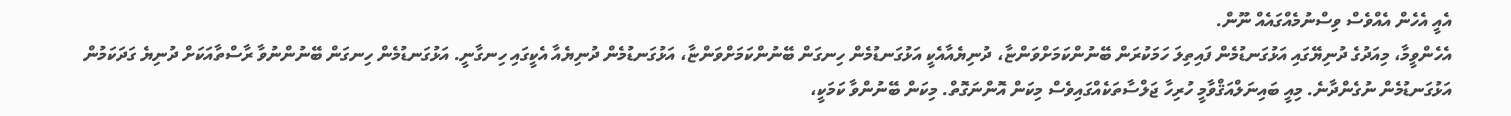އެއީ އެހެން އެއްވެސް ވިސްނުމެއްގައެއް ނޫން.
އެހެންވީމާ، މިއަދުގެ ދުނިޔޭގައި އަޅުގަނޑުމެން ފައިތިލަ ހަމަކުރަން ބޭނުންކަމަށްވަންޏާ، ދުނިޔެއާއެކީ އަޅުގަނޑުމެން ހިނގަން ބޭނުންކަމަށްވަންޏާ، އަޅުގަނޑުމެން ދުނިޔެއާ އެކީގައި ހިނގާނީ. އަޅުގަނޑުމެން ހިނގަން ބޭނުންނުވާ ރާސްތާއަކަށް ދުނިޔެ ގަދަކަމުން އަޅުގަނޑުމެން ނުގެންދާނެ. މިއީ ބައިނަލްއަޤްވާމީ ހުރިހާ ޖަލްސާތަކެއްގައިވެސް މިކަން އޮންނަގޮތް. މިކަން ބޭނުންވާ ކަމަކީ،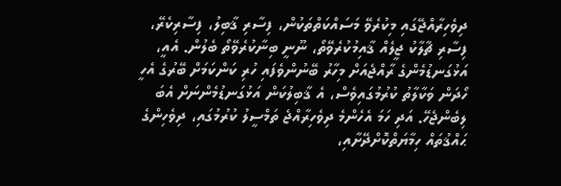ދިވެހިރާއްޖޭގައި މިކުރެވޭ މަސައްކަތްތަކުން، ފިސާރި ޤާބިލު، ފިސާރިކެރޭ، ފިސާރި ޗާލާކު ޖީލެއް ޤާއިމުކުރެވޭތޯ، ނޫނީ ބިނާކުރެވޭތޯ ބެލުން. އެއީ، އަޅުގަނޑުމެންގެ ރާއްޖެއަށް މިހާރު ބޭނުންވެފައި ހުރި ކަންކަމަށް ބޭރުގެ އެހީ ހޯދަން ވަކާލާތު ކުރުމުގައިވެސް، އެ ޤާބިލުކަން އަޅުގަނޑުމެންނަށް އެބަ ލިބެންޖެހޭ. އަދި ހަމަ އެހެންމެ ދިވެހިރާއްޖެ ތަމްސީލު ކުރުމުގައި، ދިވެހިންގެ ޙައްޤުތައް ހިމާޔަތްކޮށްދޭށާއި،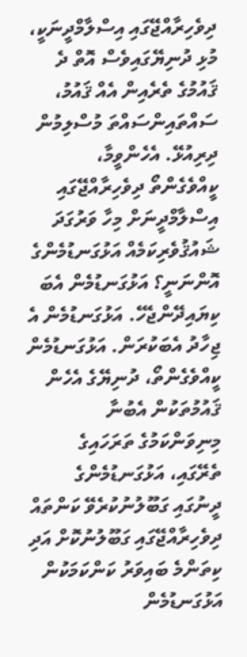ދިވެހިރާއްޖޭގައި އިސްލާމްދީނަކީ، މުޅި ދުނިޔޭގައިވެސް އޮތް ދެ ޤައުމުގެ ތެރެއިން އެއް ޤައުމު، ސައްތައިންސައްތަ މުސްލިމުން ދިރިއުޅޭ. އެހެންވީމާ، ކީއްވެގެންތޯ ދިވެހިރާއްޖޭގައި އިސްލާމްދީނަށް މިހާ ވަރުގަދަ ޝައުޤުވެރިކަމެއް އަޅުގަނޑުމެންގެ އޮންނަނީ؟ އަޅުގަނޑުމެން އެބަ ކިޔައިދޭންޖެހޭ. އަޅުގަނޑުމެން އެ ޖިހާދު އެބަކުރަން. އަޅުގަނޑުމެން ކީއްވެގެންތޯ، ދުނިޔޭގެ އެހެން ޤައުމުތަކުން އެބުނާ މިނިވަންކަމުގެ ތަރަހައިގެ ތެރޭގައި، އަޅުގަނޑުމެންގެ ދީނުގައި ގަބޫލުނުކުރެވޭ ކަންތައް ދިވެހިރާއްޖޭގައި ގަބޫލުނުކޮށް އަދި ކިތަންމެ ބައިވަރު ކަންކަމަކުން އަޅުގަނޑުމެން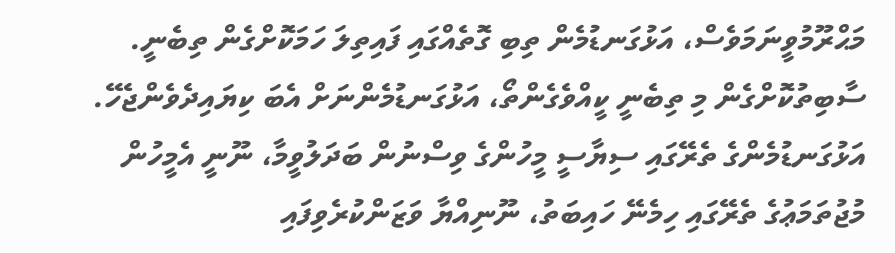މަޙްރޫމުވީނަމަވެސް، އަޅުގަނޑުމެން ތިބި ގޮތެއްގައި ފައިތިލަ ހަމަކޮށްގެން ތިބެނީ. ސާބިތުކޮށްގެން މި ތިބެނީ ކީއްވެގެންތޯ، އަޅުގަނޑުމެންނަށް އެބަ ކިޔައިދެވެންޖެހޭ. އަޅުގަނޑުމެންގެ ތެރޭގައި ސިޔާސީ މީހުންގެ ވިސްނުން ބަދަލުވީމާ، ނޫނީ އެމީހުން މުޖުތަމަޢުގެ ތެރޭގައި ހިމެނޭ ހައިބަތު، ނޫނިއްޔާ ވަޒަންކުރެވިފައި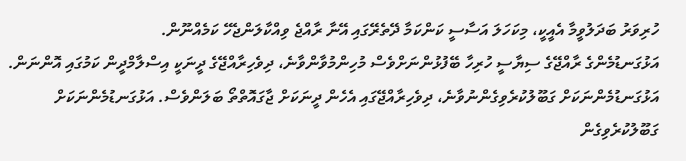ހުރިވަރު ބަދަލުވީމާ އެއީކީ، މިކަހަލަ އަސާސީ ކަންކަމާ ދޭތެރޭގައި އޭނާ ރާއްޖެ ވިއްކާލަންޖެހޭ ކަމެއްނޫން.
އަޅުގަނޑުމެންގެ ރާއްޖޭގެ ސިޔާސީ ހުރިހާ ބޭފުޅުންނަށްވެސް މުހިންމުވާންވާނެ، ދިވެހިރާއްޖޭގެ ދީނަކީ އިސްލާމްދީން ކަމުގައި އޮންނަން. އަޅުގަނޑުމެންނަކަށް ގަބޫލުކުރެވިގެންނުވާނެ، ދިވެހިރާއްޖޭގައި އެހެން ދީނަކަށް ޖާގައޮތްތޯ ބަލަންވެސް. އަޅުގަނޑުމެންނަކަށް ގަބޫލުކުރެވިގެން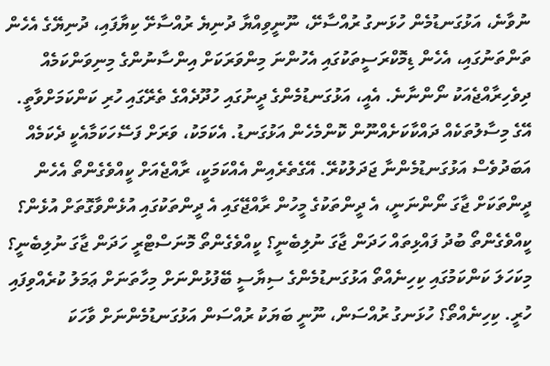ނުވާނެ، އަޅުގަނޑުމެން ހުޅަނގު ރުއްސާށޭ، ނޫނީވިއްޔާ ދުނިޔެ ރުއްސާށޭ ކިޔާފައި، ދުނިޔޭގެ އެހެން ތަންތަނުގައި، އެހެން ޑިމޮކްރަސީތަކުގައި އެހުންނަ މިންވަރަކަށް އިންސާނުންގެ މިނިވަންކަމެއް ދިވެހިރާއްޖެއަކު ނޯންނާނެ. އެއީ، އަޅުގަނޑުމެންގެ ދީނުގައި ހުދޫދެއްގެ ތެރޭގައި ހުރި ކަންކަމަށްވާތީ. އޭގެ މިސާލުތަކެއް ދައްކާކަށެއްނޫން ކޮންމެހެން އަޅުގަނޑު. އެކަމަކު، ވަރަށް ފަސޭހަކަމާއެކީ ދެކަމެއް އަބަދުވެސް އަޅުގަނޑުމެންނާ ޖަދަލުކުރޭ. އޭގެތެރެއިން އެއްކަމަކީ، ރާއްޖެއަށް ކީއްވެގެންތޯ އެހެން ދީންތަކަށް ޖާގަ ނޯންނަނީ، އެ ދީންތަކުގެ މީހުން ރާއްޖޭގައި އެ ދީންތަކުގައި އުޅެންވާގޮތަށް އުޅެން؟ ކީއްވެގެންތޯ ބުދު ފައްޅިތައް ހަދަން ޖާގަ ނުލިބެނީ؟ ކީއްވެގެންތޯ މޮނަސްޓްރީ ހަދަން ޖާގަ ނުލިބެނީ؟ މިކަހަލަ ކަންކަމުގައި ކިހިނެއްތޯ އަޅުގަނޑުމެންގެ ސިޔާސީ ބޭފުޅުންނަށް މިހާތަނަށް ޢަމަލު ކުރެއްވިފައި ހުރީ. ކިހިނެއްތޯ؟ ހުޅަނގު ރުއްސަން، ނޫނީ ބަޔަކު ރުއްސަން އަޅުގަނޑުމެންނަށް ވާހަކަ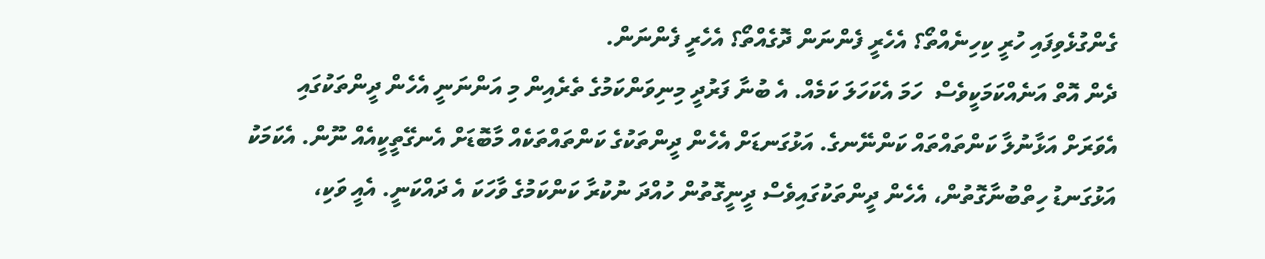ގެންގުޅެވިފައި ހުރީ ކިހިނެއްތޯ؟ އެހެރީ ފެންނަން ދޮގެއްތޯ؟ އެހެރީ ފެންނަން.
ދެން އޮތް އަނެއްކަމަކީވެސް  ހަމަ އެކަހަލަ ކަމެއް. އެ ބުނާ ފަރުދީ މިނިވަންކަމުގެ ތެރެއިން މި އަންނަނީ އެހެން ދީންތަކުގައި އެވަރަށް އަޅާނުލާ ކަންތައްތައް ކަންނޭނގެ. އަޅުގަނޑަށް އެހެން ދީންތަކުގެ ކަންތައްތަކެއް މާބޮޑަށް އެނގޭތީކީއެއް ނޫން. އެކަމަކު އަޅުގަނޑު ހިތްބުނާގޮތުން، އެހެން ދީންތަކުގައިވެސް ދީނީގޮތުން ހުއްދަ ނުކުރާ ކަންކަމުގެ ވާހަކަ އެ ދައްކަނީ. އެއީ ވަކި،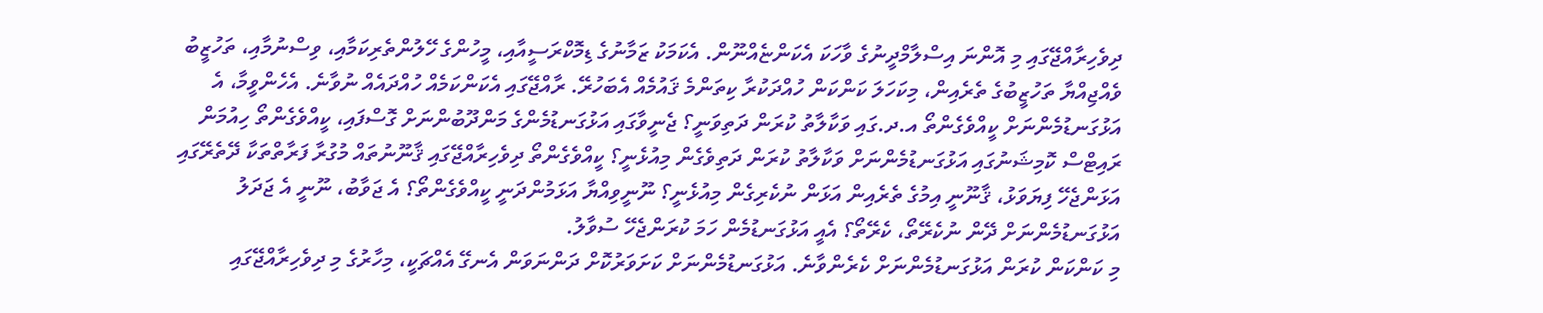ދިވެހިރާއްޖޭގައި މި އޮންނަ އިސްލާމްދީނުގެ ވާހަކަ އެކަންޏެއްނޫން. އެކަމަކު ޒަމާނުގެ ޑިމޮކްރަސީއާއި، މީހުންގެ ހޭލުންތެރިކަމާއި، ވިސްނުމާއި، ތަހުޒީބު ވެއްޖިއްޔާ ތަހުޒީބުގެ ތެރެއިން، މިކަހަލަ ކަންކަން ހުއްދަކުރާ ކިތަންމެ ޤައުމެއް އެބަހުރޭ. ރާއްޖޭގައި އެކަންކަމެއް ހުއްދައެއް ނުވާނެ. އެހެންވީމާ، އެ އަޅުގަނޑުމެންނަށް ކީއްވެގެންތޯ އ.ދ.ގައި ވަކާލާތު ކުރަން ދަތިވަނީ؟ ޖެނީވާގައި އަޅުގަނޑުމެންގެ މަންދޫބުންނަށް ގޮސްފައި، ކީއްވެގެންތޯ ހިއުމަން ރައިޓްސް ކޮމިޝަނުގައި އަޅުގަނޑުމެންނަށް ވަކާލާތު ކުރަން ދަތިވެގެން މިއުޅެނީ؟ ކީއްވެގެންތޯ ދިވެހިރާއްޖޭގައި ޤާނޫނުތައް މުގުރާ ފަރާތްތަކާ ދޭތެރޭގައި އަޅަންޖެހޭ ފިޔަވަޅު، ޤާނޫނީ އިމުގެ ތެރެއިން އަޅަން ނުކެރިގެން މިއުޅެނީ؟ ނޫނީވިއްޔާ އަޅަމުންދަނީ ކީއްވެގެންތޯ؟ އެ ޖަވާބު، ނޫނީ އެ ޖަދަލު އަޅުގަނޑުމެންނަށް ދޭން ނުކެރޭތޯ، ކެރޭތޯ؟ އެއީ އަޅުގަނޑުމެން ހަމަ ކުރަންޖެހޭ ސުވާލު.
މި ކަންކަން ކުރަން އަޅުގަނޑުމެންނަށް ކެރެންވާނެ. އަޅުގަނޑުމެންނަށް ކަށަވަރުކޮށް ދަންނަވަން އެނގޭ އެއްޗަކީ، މިހާރުގެ މި ދިވެހިރާއްޖޭގައި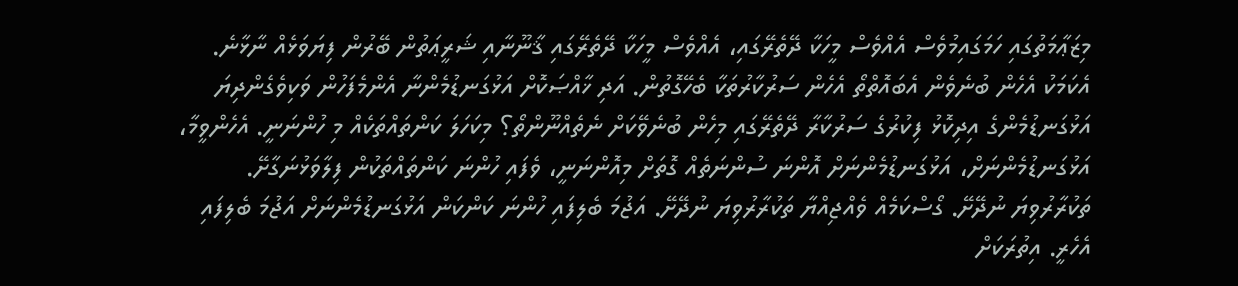މިޒަޢާމަތުގައި ހަމަގައިމުވެސް އެއްވެސް މީހަކާ ދޭތެރޭގައި، އެއްވެސް މީހަކާ ދޭތެރޭގައި ޤާނޫނާއި ޝަރީޢަތުން ބޭރުން ފިޔަވަޅެއް ނާޅާނެ. އެކަމަކު އެހެން ބުނެވެން އެބައޮތްތޯ އެހެން ސަރުކާރުތަކާ ބެހޭގޮތުން. އަދި ޚާއްޞަކޮށް އަޅުގަނޑުމެންނާ އެންމެފަހުން ވަކިވެގެންދިޔަ އަޅުގަނޑުމެންގެ އިދިކޮޅު ފިކުރުގެ ސަރުކާރާ ދޭތެރޭގައި މިހެން ބުނެވޭކަށް ނެތެއްނޫންތޯ؟ މިކަހަލަ ކަންތައްތަކެއް މި ހުންނަނީ. އެހެންވީމާ، އަޅުގަނޑުމެންނަށް، އަޅުގަނޑުމެންނަށް އޮންނަ ސުންނަތެއް ގޮތަށް މިއޮންނަނީ، ވެފައި ހުންނަ ކަންތައްތަކުން ފިލާވަޅުނަގާށޭ. ތަކުރާރުވިޔަ ނުދޭށޭ. ގޯސްކަމެއް ވެއްޖިއްޔާ ތަކުރާރުވިޔަ ނުދޭށޭ. އަޖުމަ ބެލިފައި ހުންނަ ކަންކަން އަޅުގަނޑުމެންނަށް އަޖުމަ ބެލިފައި އެހެރީ. އިތުރަކަށް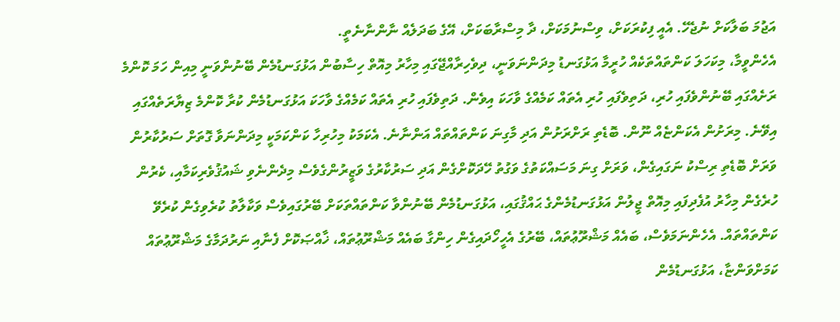އަޖުމަ ބަލާކަށް ނުޖެހޭ. އެއީ ފިކުރަކަށް، ވިސްނުމަކަށް، ދާ މިސްރާބަކަށް، އޭގެ ބަދަލެއް ނާންނާނެތީ.
އެހެންވީމާ، މިކަހަލަ ކަންތައްތަކެއް ހުރީމާ އަޅުގަނޑު މިދަންނަވަނީ، ދިވެހިރާއްޖޭގައި މިހާރު މިއޮތް ހިސާބުން އަޅުގަނޑުމެން ބޭނުންވަނީ މިއިން ހަމަ ކޮންމެ ރަށެއްގައި ބޭނުންވެފައި ހުރި، ދަތިވެފައި ހުރި އެތައް ކަމެއްގެ ވާހަކަ އިވެން. ދަތިވެފައި ހުރި އެތައް ކަމެއްގެ ވާހަކަ އަޅުގަނޑުމެން ކުރާ ކޮންމެ ޒިޔާރަތެއްގައި އިވޭނެ. މިރަށުން އެކަންޏެއް ނޫން. ބޮޑެތި ރަށްރަށުން އަދި މާގިނަ ކަންތައްތައް އަންނާނެ. އެކަމަކު މިހުރިހާ ކަންކަމަކީ މިދަންނަވާ ގޮތަށް ސަރުކާރުން ވަރަށް ބޮޑެތި ރިސްކު ނަގައިގެން، ވަރަށް ގިނަ މަސައްކަތުގެ ވަގުތު ހޭދަކޮށްގެން އަދި ސަރުކާރުގެ ވަޒީރުންގެވެސް މިދެންނެވި ޝައުޤުވެރިކަމާއި، ކެރުން ހުރެގެން މިހާރު އުފެދިފައި މިއޮތް ޖީލުން އަޅުގަނޑުމެންގެ ޙައްޤުގައި، އަޅުގަނޑުމެން ބޭނުންވާ ކަންތައްތަކަށް ބޭރުގައިވެސް ވަކާލާތު ކުރެވިގެން ކުރެވޭ ކަންތައްތައް. އެހެންނަމަވެސް، ބައެއް މަޝްރޫޢުތައް، ބޭރުގެ އެހީހޯދައިގެން ހިންގާ ބައެއް މަޝްރޫޢުތައް، ޚާއްޞަކޮށް ފެނާއި ނަރުދަމާގެ މަޝްރޫޢުތައް ކަމަށްވަންޏާ، އަޅުގަނޑުމެން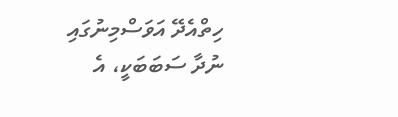ހިތްއެދޭ އަވަސްމިނުގައި ނުދާ ސަބަބަކީ، އެ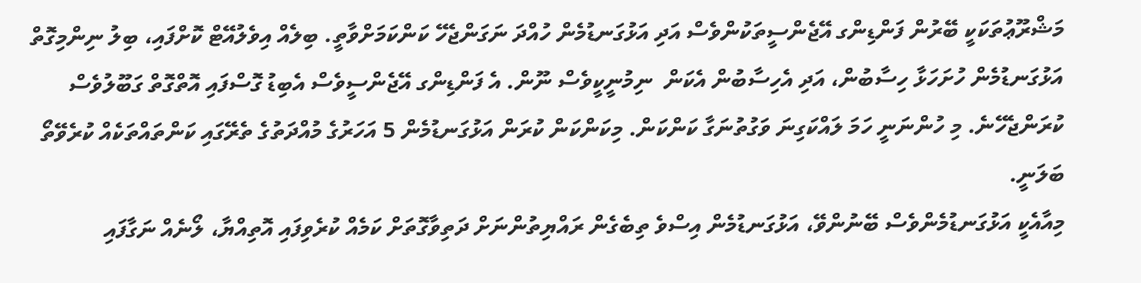މަޝްރޫޢުތަކަކީ ބޭރުން ފަންޑިންގ އޭޖެންސީތަކުންވެސް އަދި އަޅުގަނޑުމެން ހުއްދަ ނަގަންޖެހޭ ކަންކަމަށްވާތީ. ބިލެއް އިވެލުއޭޓް ކޮށްފައި، ބިލު ނިންމިގޮތް އަޅުގަނޑުމެން ހުށަހަޅާ ހިސާބުން، އަދި އެހިސާބުން އެކަން  ނިމުނީކީވެސް ނޫން. އެ ފަންޑިންގ އޭޖެންސީވެސް އެބިޑު ގޮސްފައި އޮތްގޮތް ގަބޫލުވެސް ކުރަންޖެހޭނެ. މި ހުންނަނީ ހަމަ ލައްކަގިނަ ވަގުތުނަގާ ކަންކަން. މިކަންކަން ކުރަން އަޅުގަނޑުމެން 5 އަހަރުގެ މުއްދަތުގެ ތެރޭގައި ކަންތައްތަކެއް ކުރެވޭތޯ ބަލަނީ.
މިއާއެކީ އަޅުގަނޑުމެންވެސް ބޭނުންވޭ، އަޅުގަނޑުމެން އިސްވެ ތިބެގެން ރައްޔިތުންނަށް ދަތިވާގޮތަށް ކަމެއް ކުރެވިފައި އޮތިއްޔާ، ލޯނެއް ނަގާފައި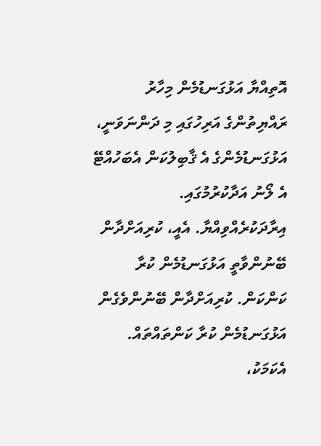އޮތިއްޔާ އަޅުގަނޑުމެން މިހާރު ރައްޔިތުންގެ އަރިހުގައި މި ދަންނަވަނީ، އަޅުގަނޑުމެންގެ އެ ޤާބިލުކަން އެބަހުއްޓޭ އެ ލޯނު އަދާކުރުމުގައި. އިރާދަކުރެއްވިއްޔާ. އެއީ، ކުރިއަށްދާން ބޭނުންވާތީ އަޅުގަނޑުމެން ކުރާ ކަންކަން. ކުރިއަށްދާން ބޭނުންވެގެން އަޅުގަނޑުމެން ކުރާ ކަންތައްތައް. އެކަމަކު،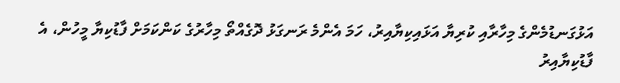އަޅުގަނޑުމެންގެ މިހާރާއި ކުރިޔާ އަޅައިކިޔާއިރު، ހަމަ އެންމެ ރަނގަޅު ދޮގެއްތޯ މިހާރުގެ ކަންކަމަށް ފާޑުކިޔާ މީހުން، އެ ފާޑުކިޔާއިރު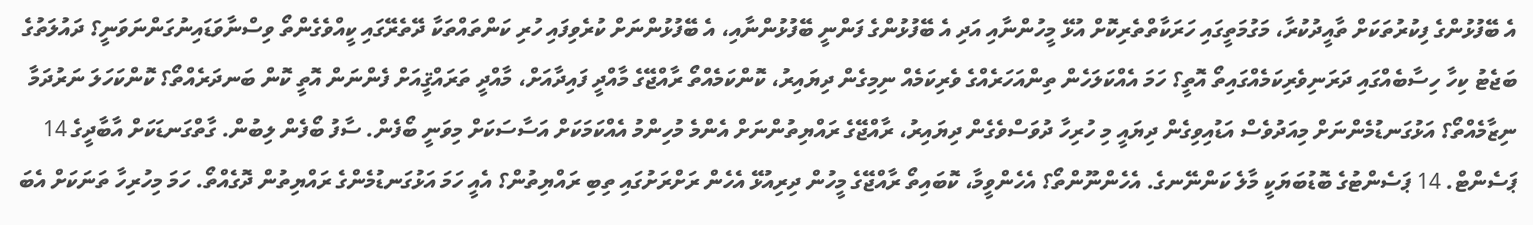އެ ބޭފުޅުންގެ ފިކުރުތަކަށް ތާއީދުކުރާ، މަގުމަތީގައި ހަރަކާތްތެރިކޮށް އުޅޭ މީހުންނާއި އަދި އެ ބޭފުޅުންގެ ފަންނީ ބޭފުޅުންނާއި، އެ ބޭފުޅުންނަށް ކުރެވިފައި ހުރި ކަންތައްތަކާ ދޭތެރޭގައި ކީއްވެގެންތޯ ވިސްނާވަޑައިނުގަންނަވަނީ؟ ދައުލަތުގެ ބަޖެޓު ކިހާ ހިސާބެއްގައި ދަރަނިވެރިކަމެއްގައިތޯ އޮތީ؟ ހަމަ އެއްކަލަހެން ތިންއަހަރެއްގެ ވެރިކަމެއް ނިމިގެން ދިޔައިރު، ކޮންކަމެއްތޯ ރާއްޖޭގެ މާއްދީ ފައިދާއަށް، މާއްދީ ތަރައްޤީއަށް ފެންނަން އޮތީ ކޮން ބަނދަރެއްތޯ؟ ކޮންކަހަލަ ނަރުދަމާ ނިޒާމެއްތޯ؟ އަޅުގަނޑުމެންނަށް މިއަދުވެސް އަޑުއިވިގެން ދިޔައީ މި ހުރިހާ ދުވަސްވެގެން ދިޔައިރު، ރާއްޖޭގެ ރައްޔިތުންނަށް އެންމެ މުހިންމު އެއްކަމަކަށް އަސާސަކަށް މިވަނީ ބޯފެން. ސާފު ބޯފެން ލިބުން. ގާތްގަނޑަކަށް އާބާދީގެ 14 ޕަސެންޓް. 14 ޕަސެންޓުގެ ބޮޑުބަޔަކީ މާލެ ކަންނޭނގެ. އެހެންނޫންތޯ؟ އެހެންވީމާ، ކޮބައިތޯ ރާއްޖޭގެ މީހުން ދިރިއުޅޭ އެހެން ރަށްރަށުގައި ތިބި ރައްޔިތުން؟ އެއީ ހަމަ އަޅުގަނޑުމެންގެ ރައްޔިތުން ދޮގެއްތޯ. ހަމަ މިހުރިހާ ތަނަކަށް އެބަ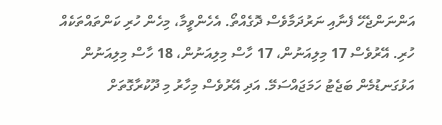އަންނަންޖެހޭ ފެނާއި ނަރުދަމާވެސް ދޮގެއްތޯ. އެހެންވީމާ، މިހެން ހުރި ކަންތައްތަކެއް ހުރި. އޭރުވެސް 17 މިލިއަނުން، 17 ހާސް މިލިއަނުން، 18 ހާސް މިލިއަނުން އަޅުގަނޑުމެން ބަޖެޓު ހަމަޖައްސަމޭ. އަދި އޭރުވެސް މިހާރު މި ދޫކުރާގޮތަށް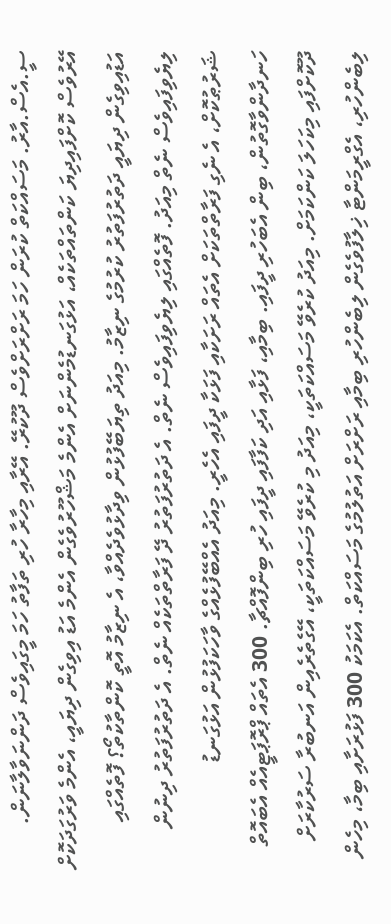ސީ.އެސް.އާރު. މަސައްކަތް ކުރަން ހަމަ ރަށްރަށްވެސް ދޫކުރޭ. އޭރާއި މިހާރާ ހުރި ތަފާތު ހަމަ މީގައިވެސް ދަންނަވާލާނަން.
އޭރުވެސް ކޮށްފައިދިޔަ ކަންތައްތަކެއް، އަޅުގަނޑުމެންނަށް އެންމެ މަޝްހޫރުވެގެން އެންމެ އަޑު އިވިގެން ދިޔައީ، އެންމެ ވަރުގަދަކޮށް އަޑުއިވިގެން ދިޔައީ ދަތުރުފަތުރު ކުރުމުގެ ނިޒާމު. މިއަދު ތިޔަބޭފުޅުން ވިދާޅުވެދެއްވާ، އެ ނިޒާމު އޮތީ ކޮންތާކުތޯ؟ ފޮތެއްގައި ލިޔެވިފައިވެސް ނެތް މިއަދު. ފޮތެއްގައި ލިޔެވިފައިވެސް ނެތް. އެ ދަތުރުފަތުރު ދޭ ފަރާތްތަކެއް ނެތް. އެ ދަތުރުފަތުރު ދިނުން ޝަރުޠުކޮށް، އެ ނެގި ފަރާތްތަކަށް އެތައް ރަށަކާއި ފަޅަކާ ދީފައި އެހެރީ. މިއަދު އެއްބޭފުޅެއްގެ ވާހަކަފުޅުން އަޅުގަނޑު ހަނދާންވާގޮތުން، ބިން އެބަހުރި ދީފައި. ބިމާއި، ފަޅާއި އަދި ކަފާފައި ދީފައި ހުރި ބިންފޮއްޗާ. 300 އެތައް ޕްރޮޕަޓީއެއް އެބައޮތް ދޫކޮށްފައި މިކަހަލަ ކަންކަމަށް. މިއަދު ކުރެވޭ މަސައްކަތަކީ، މިއަދު މި ކުރެވޭ މަސައްކަތަކީ، އޭގެތެރެއިން އަނބުރާ ސަރުކާރަށް ލިބެންހުރި، އެގްރީމަންޓާ ޚިލާފުވެގެން ލިބެންހުރި ބިމާއި ރަށްރަށް އަތުލުމުގެ މަސައްކަތް. އެކަމަކު 300 ފަޅުރަށާއި ބިމާ، މިހެން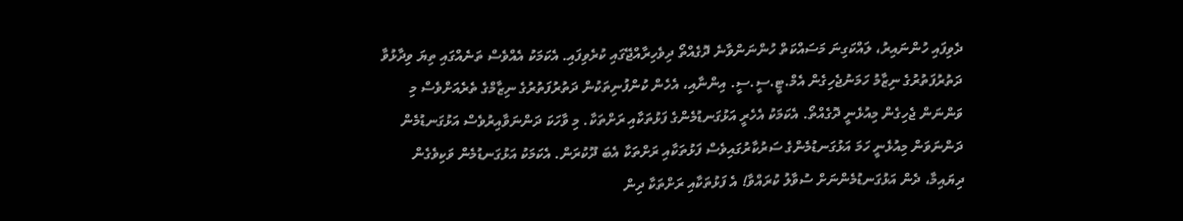ދެވިފައި ހުންނައިރު، ލައްކަގިނަ މަސައްކަތް ހުންނަންވާނެ ދޮގެއްތޯ ދިވެހިރާއްޖޭގައި ކުރެވިފައި. އެކަމަކު އެއްވެސް ތަނެއްގައި ތިޔަ ވިދާޅުވާ ދަތުރުފަތުރުގެ ނިޒާމު ހަމަނުޖެހިގެން އެމް.ޓީ.ސީ.ސީ. އިންނާއި، އެހެން ކުންފުނިތަކުން ދަތުރުފަތުރުގެ ނިޒާމްގެ ތެރެއަށްވެސް މި ވަންނަން ޖެހިގެން މިއުޅެނީ ދޮގެއްތޯ. އެކަމަކު އެހެރީ އަޅުގަނޑުމެންގެ ފަޅުތަކާއި ރަށްތަކާ. މި ވާހަކަ ދަންނަވާއިރުވެސް އަޅުގަނޑުމެން ދަންނަވަން މިއުޅެނީ ހަމަ އަޅުގަނޑުމެންގެ ސަރުކާރުގައިވެސް ފަޅުތަކާއި ރަށްތަކާ އެބަ ދޫކުރަން. އެކަމަކު އަޅުގަނޑުމެން ވަކިވެގެން ދިޔައިމާ، ދެން އަޅުގަނޑުމެންނަށް ސުވާލު ކުރައްވާ! އެ ފަޅުތަކާއި ރަށްތަކާ ދިން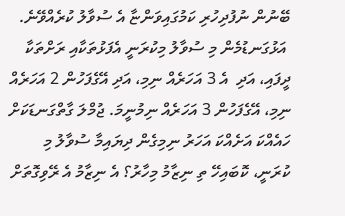ބޭނުން ނުފުދިހުރި ކަމުގައިވަންޏާ އެ ސުވާލު ކުރެއްވޭނެ.
 އަޅުގަނޑުމެން މި ސުވާލު މިކުރަނީ އެފަޅުތަކާއި ރަށްތަކާ ދީފައި، އަދި  އެ 3 އަހަރެއް ނިމި، އަދި އޭގެފަހުން 2 އަހަރެއް ނިމި، އޭގެފަހުން 3 އަހަރެއް ނިމުނީމަ. ޖުމްލަ ގާތްގަނޑަކަށް ހައެއްކަ އަށެއްކަ އަހަރު ނިމިގެން ދިޔައިމާ ސުވާލު މި ކުރަނީ، ކޮބައިހޭ ތި ނިޒާމު މިހާރު؟ އެ ނިޒާމު އެ ރޭވިގޮތަށް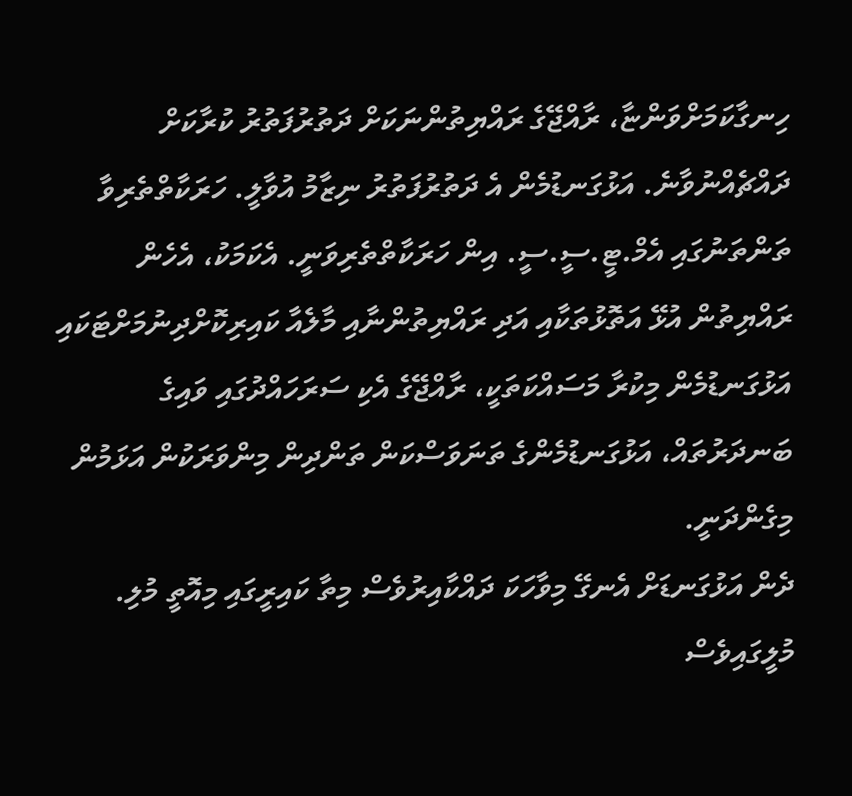ހިނގާކަމަށްވަންޏާ، ރާއްޖޭގެ ރައްޔިތުންނަކަށް ދަތުރުފަތުރު ކުރާކަށް ދައްޗެއްނުވާނެ. އަޅުގަނޑުމެން އެ ދަތުރުފަތުރު ނިޒާމު އުވާލީ. ހަރަކާތްތެރިވާ ތަންތަނުގައި އެމް.ޓީ.ސީ.ސީ. އިން ހަރަކާތްތެރިވަނީ. އެކަމަކު، އެހެން ރައްޔިތުން އުޅޭ އަތޮޅުތަކާއި އަދި ރައްޔިތުންނާއި މާލެއާ ކައިރިކޮށްދިނުމަށްޓަކައި އަޅުގަނޑުމެން މިކުރާ މަސައްކަތަކީ، ރާއްޖޭގެ އެކި ސަރަހައްދުގައި ވައިގެ ބަނދަރުތައް، އަޅުގަނޑުމެންގެ ތަނަވަސްކަން ތަންދިން މިންވަރަކުން އަޅަމުން މިގެންދަނީ.
ދެން އަޅުގަނޑަށް އެނގޭ މިވާހަކަ ދައްކާއިރުވެސް މިތާ ކައިރީގައި މިއޮތީ މުލި. މުލީގައިވެސް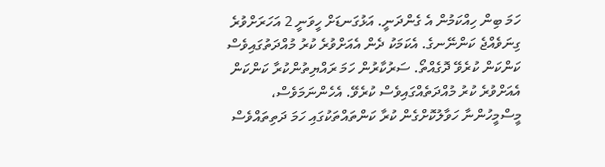ހަމަ ބިން ހިއްކަމުން އެ ގެންދަނީ. އަޅުގަނޑަށް ހީވަނީ 2 އަހަރަށްވުރެ ގިނަވެއްޖެ ކަންނޭނގެ. އެކަމަކު ދެން އެއަށްވުރެ ކުރު މުއްދަތުގައިވެސް ކަންކަން ކުރެވޭ ދޮގެއްތޯ. ސަރުކާރުން ހަމަ ރައްޔިތުންކުރާ ކަންކަން އެއަށްވުރެ ކުރު މުއްދަތެއްގައިވެސް ކުރެވޭ. އެހެންނަމަވެސް، މީސްމީހުންނާ ހަވާލުކޮށްގެން ކުރާ ކަންތައްތަކުގައި ހަމަ ދަތިތައްވެސް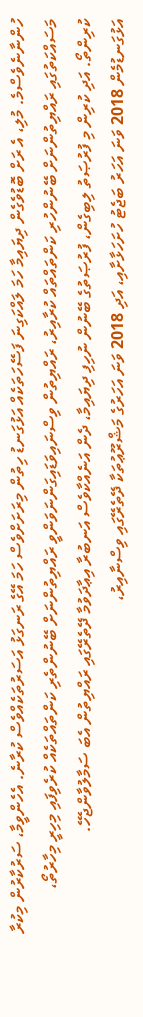ހުންނާނެވެސްމެ. މުލި، އެ ރަށް ބޮޑުވެގެން ދިޔައިމާ ހަމަ ލައްކަގިނަ ފަސޭހަތަކެއް އަޅުގަނޑު ހިތުން މިރަށަށްވެސް ހަމަ އޭގެ ރަނގަޅު އަސަރުތަކެއްވެސް ކުރާނެ. އެހެންވީމާ، ސަރުކާރުން މިކުރާ މަސައްކަތުގައި ރައްޔިތުންނަށް ބޭނުންހުރި ކަންތައްތައް ކުރާއިރު، ރައްޔިތުން ވިސްނައިވަޑައިގަންނަވަންވީ ރައްޔިތުންނަށް ބޭނުންތެރި ކަންތައްތަކެއް ކުރެވިފައި މިހިރީ މިހާރުތޯ، ކުރިންތޯ. އަދި ކުރިން މި ފުރުޞަތު ލިބިގެން، ފުރުޞަތުގެ ބޭނުން ނުހިފި ދިޔައިމާ، ދެން އަނެއްކާވެސް އަނބުރާ އިޢާދަވުމާ ދޭތެރޭގައި ރައްޔިތުން އެބަ ސަމާލުވާންޖެހޭ.
އަޅުގަނޑުމެން 2018 ވަނަ އަހަރު ބަޖެޓު ހުށަހަޅާށާއި، އަދި 2018 ވަނަ އަހަރުގެ މަޝްރޫޢުތަކާ ދޭތެރޭގައި ވިސްނާއިރު،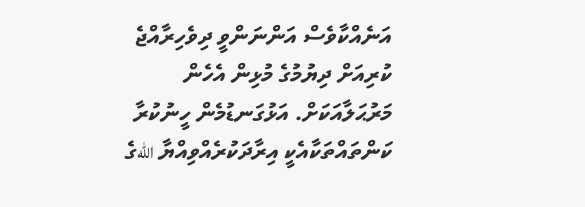އަނެއްކާވެސް އަންނަންވީ ދިވެހިރާއްޖެ ކުރިއަށް ދިޔުމުގެ މުޅިން އެހެން މަރުޙަލާއަކަށް. އަޅުގަނޑުމެން ހީނުކުރާ ކަންތައްތަކާއެކީ އިރާދަކުރެއްވިއްޔާ اللهގެ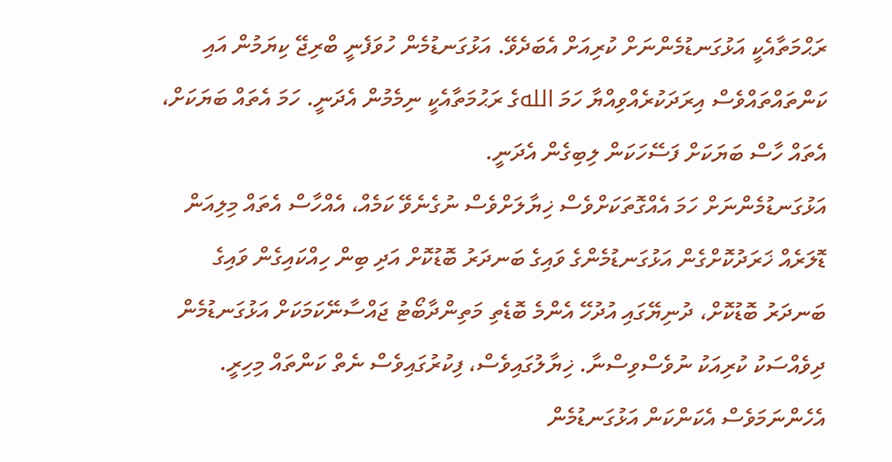ރަޙްމަތާއެކީ އަޅުގަނޑުމެންނަށް ކުރިއަށް އެބަދެވޭ. އަޅުގަނޑުމެން ހުވަފެނީ ބްރިޖޭ ކިޔަމުން އައި ކަންތައްތައްވެސް އިރަދަކުރެއްވިއްޔާ ހަމަ اللهގެ ރަޙުމަތާއެކީ ނިމެމުން އެދަނީ. ހަމަ އެތައް ބަޔަކަށް، އެތައް ހާސް ބަޔަކަށް ފަސޭހަކަން ލިބިގެން އެދަނީ.
އަޅުގަނޑުމެންނަށް ހަމަ އެއްގޮތަކަށްވެސް ޚިޔާލަށްވެސް ނުގެނެވޭ ކަމެއް، އެއްހާސް އެތައް މިލިއަން ޑޮލަރެއް ޚަރަދުކޮށްގެން އަޅުގަނޑުމެންގެ ވައިގެ ބަނދަރު ބޮޑުކޮށް އަދި ބިން ހިއްކައިގެން ވައިގެ ބަނދަރު ބޮޑުކޮށް، ދުނިޔޭގައި އުދުހޭ އެންމެ ބޮޑެތި މަތިންދާބޯޓު ޖައްސާނޭކަމަކަށް އަޅުގަނޑުމެން ދިވެއްސަކު ކުރިއަކު ނުވެސްވިސްނާ. ޚިޔާލުގައިވެސް، ފިކުރުގައިވެސް ނެތް ކަންތައް މިހިރީ. އެހެންނަމަވެސް އެކަންކަން އަޅުގަނޑުމެން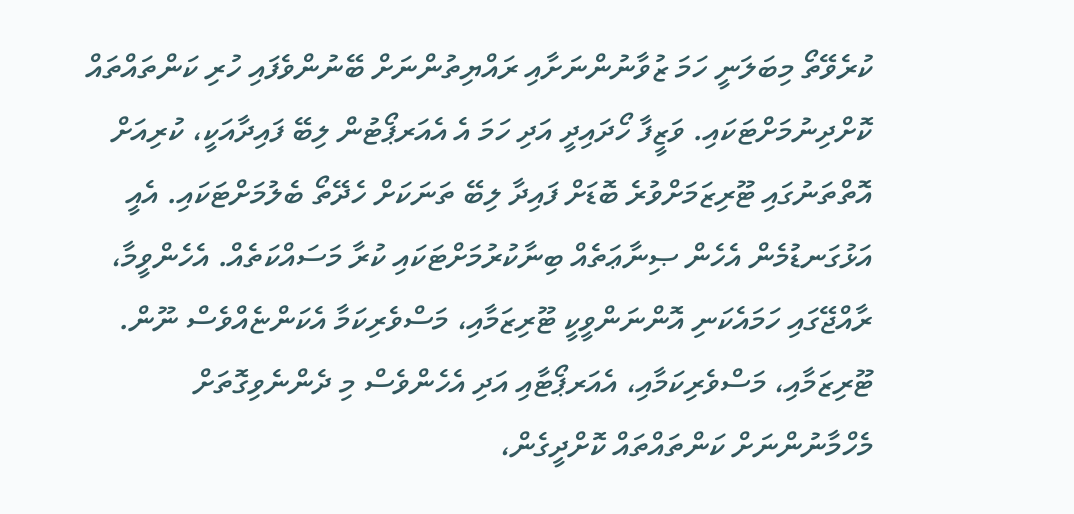ކުރެވޭތޯ މިބަލަނީ ހަމަ ޒުވާނުންނަށާއި ރައްޔިތުންނަށް ބޭނުންވެފައި ހުރި ކަންތައްތައް ކޮށްދިނުމަށްޓަކައި. ވަޒީފާ ހޯދައިދީ އަދި ހަމަ އެ އެއަރޕޯޓުން ލިބޭ ފައިދާއަކީ، ކުރިއަށް އޮތްތަނުގައި ޓޫރިޒަމަށްވުރެ ބޮޑަށް ފައިދާ ލިބޭ ތަނަކަށް ހެދޭތޯ ބެލުމަށްޓަކައި. އެއީ އަޅުގަނޑުމެން އެހެން ޞިނާޢަތެއް ބިނާކުރުމަށްޓަކައި ކުރާ މަސައްކަތެއް. އެހެންވީމާ، ރާއްޖޭގައި ހަމައެކަނި އޮންނަންވީކީ ޓޫރިޒަމާއި، މަސްވެރިކަމާ އެކަންޏެއްވެސް ނޫން. ޓޫރިޒަމާއި، މަސްވެރިކަމާއި، އެއަރޕޯޓާއި އަދި އެހެންވެސް މި ދެންނެވިގޮތަށް މެހްމާނުންނަށް ކަންތައްތައް ކޮށްދީގެން،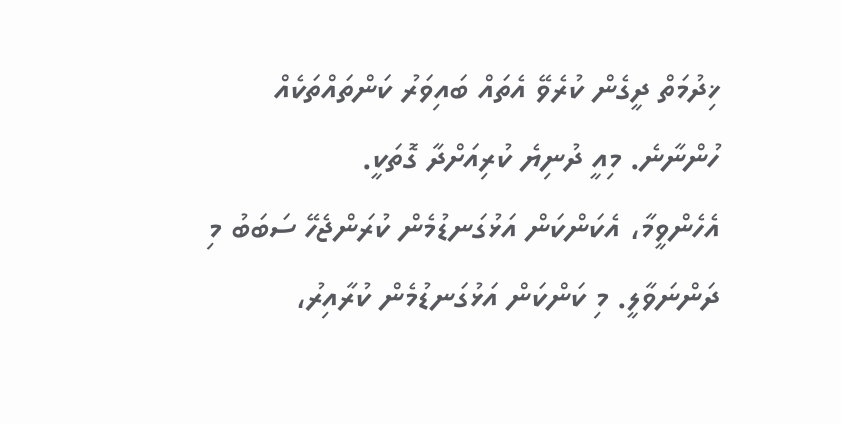ޚިދުމަތް ދީގެން ކުރެވޭ އެތައް ބައިވަރު ކަންތައްތަކެއް ހުންނާނެ. މިއީ ދުނިޔެ ކުރިއަށްދާ ގޮތަކީ.
އެހެންވީމާ، އެކަންކަން އަޅުގަނޑުމެން ކުރަންޖެހޭ ސަބަބު މި ދަންނަވާލީ. މި ކަންކަން އަޅުގަނޑުމެން ކުރާއިރު،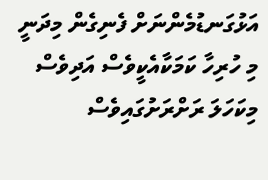އަޅުގަނޑުމެންނަށް ފެނިގެން މިދަނީ މި ހުރިހާ ކަމަކާއެކީވެސް އަދިވެސް މިކަހަލަ ރަށްރަށުގައިވެސް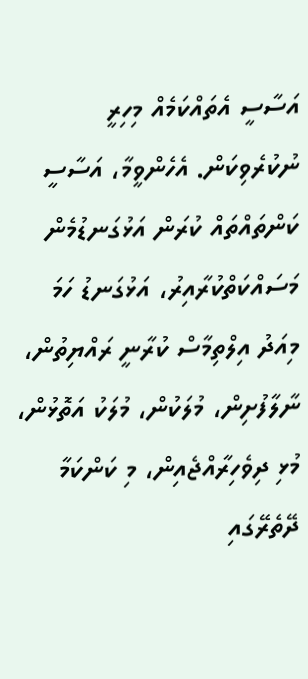އަސާސީ އެތައްކަމެއް މިހިރީ ނުކުރެވިކަން. އެހެންވީމާ، އަސާސީ ކަންތައްތައް ކުރަން އަޅުގަނޑުމެން މަސައްކަތްކުރާއިރު، އަޅުގަނޑު ހަމަ މިއަދު އިލްތިމާސް ކުރާނީ ރައްޔިތުން، ނާލާފުށިން، މުލަކުން، މުލަކު އަތޮޅުން، މުޅި ދިވެހިރާއްޖެއިން، މި ކަންކަމާ ދޭތެރޭގައި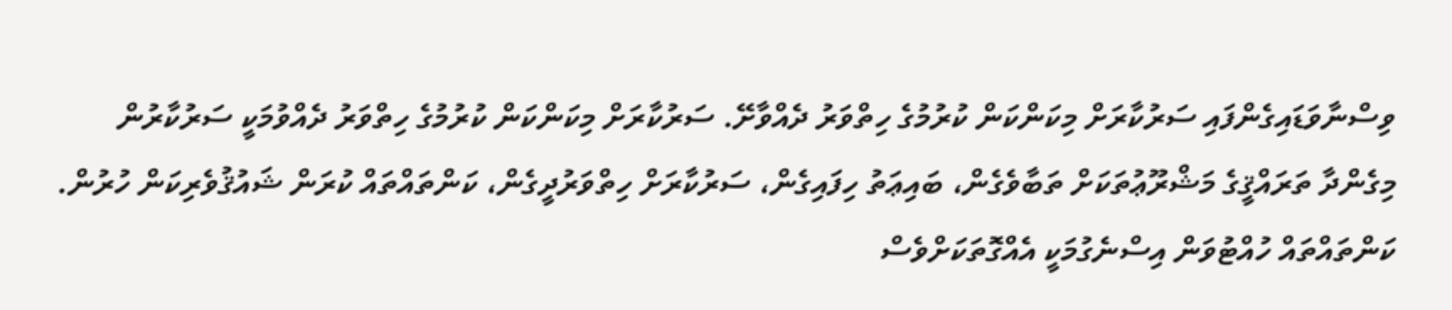ވިސްނާވަޑައިގެންފައި ސަރުކާރަށް މިކަންކަން ކުރުމުގެ ހިތްވަރު ދެއްވާށޭ. ސަރުކާރަށް މިކަންކަން ކުރުމުގެ ހިތްވަރު ދެއްވުމަކީ ސަރުކާރުން މިގެންދާ ތަރައްޤީގެ މަޝްރޫޢުތަކަށް ތަބާވެގެން، ބައިޢަތު ހިފައިގެން، ސަރުކާރަށް ހިތްވަރުދީގެން، ކަންތައްތައް ކުރަން ޝައުޤުވެރިކަން ހުރުން. ކަންތައްތައް ހުއްޓުވަން އިސްނެގުމަކީ އެއްގޮތަކަށްވެސް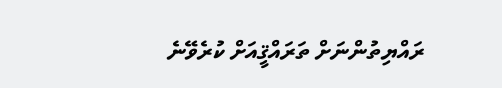ރައްޔިތުންނަށް ތަރައްޤީއަށް ކުރެވޭނެ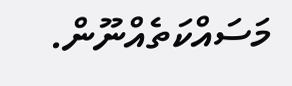މަސައްކަތެއްނޫން.